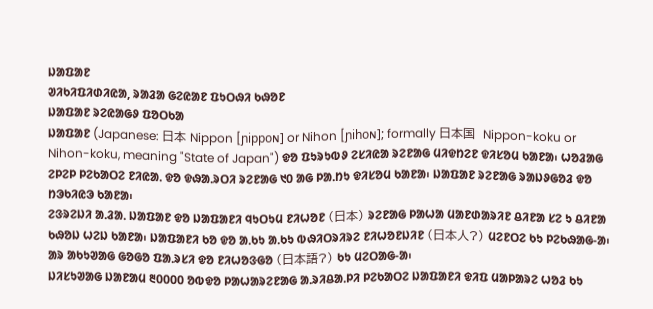ᱡᱟᱯᱟᱱ
ᱣᱤᱠᱤᱯᱤᱰᱤᱭᱟ, ᱨᱟᱲᱟ ᱜᱮᱭᱟᱱ ᱯᱩᱛᱷᱤ ᱠᱷᱚᱱ
ᱡᱟᱯᱟᱱ ᱨᱮᱭᱟᱜᱽ ᱯᱚᱛᱠᱟ
ᱡᱟᱯᱟᱱ (Japanese: 日本 Nippon [ɲippoɴ] or Nihon [ɲihoɴ]; formally 日本国  Nippon-koku or Nihon-koku, meaning "State of Japan") ᱫᱚ ᱯᱩᱨᱩᱵᱽ ᱮᱥᱤᱭᱟ ᱨᱮᱱᱟᱜ ᱢᱤᱫᱴᱮᱱ ᱫᱤᱥᱚᱢ ᱠᱟᱱᱟ᱾ ᱦᱚᱲᱟᱜ ᱮᱞᱮᱞ ᱞᱮᱠᱟᱛᱮ ᱱᱤᱭᱟᱹ ᱫᱚ ᱫᱷᱟᱹᱨᱛᱤ ᱨᱮᱱᱟᱜ ᱑᱐ ᱟᱜ ᱞᱟᱹᱴᱩ ᱫᱤᱥᱚᱢ ᱠᱟᱱᱟ᱾ ᱡᱟᱯᱟᱱ ᱨᱮᱱᱟᱜ ᱨᱟᱡᱽᱜᱚᱲ ᱫᱚ ᱴᱳᱠᱤᱭᱳ ᱠᱟᱱᱟ᱾
ᱮᱝᱨᱮᱡᱤ ᱟᱹᱲᱟᱹ ᱡᱟᱯᱟᱱ ᱫᱚ ᱡᱟᱯᱟᱱᱤ ᱧᱩᱛᱩᱢ ᱱᱤᱦᱚᱱ (日本) ᱨᱮᱱᱟᱜ ᱞᱟᱦᱟ ᱢᱟᱱᱰᱟᱨᱤᱱ ᱪᱤᱱᱟ ᱥᱮ ᱩ ᱪᱤᱱᱟ ᱠᱷᱚᱡ ᱦᱮᱡ ᱠᱟᱱᱟ᱾ ᱡᱟᱯᱟᱱᱤ ᱠᱚ ᱫᱚ ᱟᱹᱠᱩ ᱟᱹᱠᱩ ᱵᱷᱤᱛᱨᱤᱨᱮ ᱱᱤᱦᱚᱱᱡᱤᱱ (日本人?) ᱢᱮᱱᱛᱮ ᱠᱩ ᱞᱮᱠᱷᱟᱜ-ᱟ᱾ ᱟᱨ ᱟᱠᱩᱣᱟᱜ ᱜᱚᱜᱚ ᱯᱟᱹᱨᱥᱤ ᱫᱚ ᱱᱤᱦᱚᱝᱜᱚ (日本語?) ᱠᱩ ᱢᱮᱛᱟᱜ-ᱟ᱾
ᱡᱤᱥᱩᱣᱟᱜ ᱡᱟᱱᱟᱢ ᱓᱐᱐᱐᱐ ᱚᱵᱫᱚ ᱞᱟᱦᱟᱨᱮᱱᱟᱜ ᱟᱹᱨᱤᱪᱟᱹᱞᱤ ᱞᱮᱠᱟᱛᱮ ᱡᱟᱯᱟᱱᱤ ᱫᱤᱯ ᱢᱟᱞᱟᱨᱮ ᱦᱚᱲ ᱠᱩ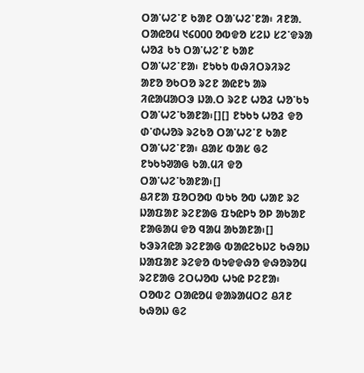ᱛᱟᱸᱦᱮᱸᱱ ᱠᱟᱱ ᱛᱟᱸᱦᱮᱸᱱᱟ᱾ ᱤᱱᱟᱹ ᱛᱟᱭᱚᱢ ᱑᱔᱐᱐᱐ ᱚᱵᱫᱚ ᱥᱮᱡ ᱥᱮᱸᱫᱨᱟ ᱦᱚᱲ ᱠᱩ ᱛᱟᱸᱦᱮᱸᱱ ᱠᱟᱱ ᱛᱟᱸᱦᱮᱸᱱᱟ᱾ ᱱᱩᱠᱩ ᱵᱷᱤᱛᱨᱤᱨᱮ ᱟᱱᱚ ᱚᱠᱛᱚ ᱨᱮᱱ ᱟᱭᱱᱩ ᱟᱨ ᱤᱭᱟᱢᱟᱛᱳ ᱡᱟᱹᱛ ᱨᱮᱱ ᱦᱚᱲ ᱦᱚᱸᱠᱩ ᱛᱟᱸᱦᱮᱸᱠᱟᱱᱟ᱾[][] ᱱᱩᱠᱩ ᱦᱚᱲ ᱫᱚ ᱰᱸᱰᱦᱚᱨ ᱨᱮᱠᱚ ᱛᱟᱸᱦᱮᱸᱱ ᱠᱟᱱ ᱛᱟᱸᱦᱮᱸᱱᱟ᱾ ᱪᱟᱥ ᱵᱟᱥ ᱜᱮ ᱱᱩᱠᱩᱣᱟᱜ ᱠᱟᱹᱢᱤ ᱫᱚ ᱛᱟᱸᱦᱮᱸᱠᱟᱱᱟ᱾[]
ᱪᱤᱱᱟ ᱯᱚᱛᱚᱵ ᱵᱩᱠ ᱚᱵ ᱦᱟᱱ ᱨᱮ ᱡᱟᱯᱟᱱ ᱨᱮᱱᱟᱜ ᱯᱩᱭᱞᱩ ᱚᱞ ᱟᱠᱟᱱ ᱱᱟᱜᱟᱢ ᱫᱚ ᱧᱟᱢ ᱟᱠᱟᱱᱟ᱾[] ᱠᱳᱨᱤᱭᱟ ᱨᱮᱱᱟᱜ ᱵᱟᱭᱮᱠᱡᱮ ᱠᱷᱚᱡ ᱡᱟᱯᱟᱱ ᱨᱮᱫᱚ ᱵᱩᱫᱫᱷᱚ ᱫᱷᱚᱨᱚᱢ ᱨᱮᱱᱟᱜ ᱮᱛᱦᱚᱵ ᱦᱩᱭ ᱞᱮᱱᱟ᱾ ᱛᱚᱵᱮ ᱛᱟᱭᱚᱢ ᱫᱟᱨᱟᱢᱛᱮ ᱪᱤᱱ ᱠᱷᱚᱡ ᱜᱮ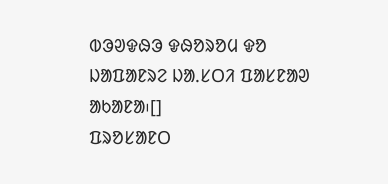ᱵᱳᱣᱫᱷᱳ ᱫᱷᱚᱨᱚᱢ ᱫᱚ ᱡᱟᱯᱟᱱᱨᱮ ᱡᱟᱹᱥᱛᱤ ᱯᱟᱥᱱᱟᱣ ᱟᱠᱟᱱᱟ᱾[]
ᱯᱨᱚᱥᱟᱱᱛ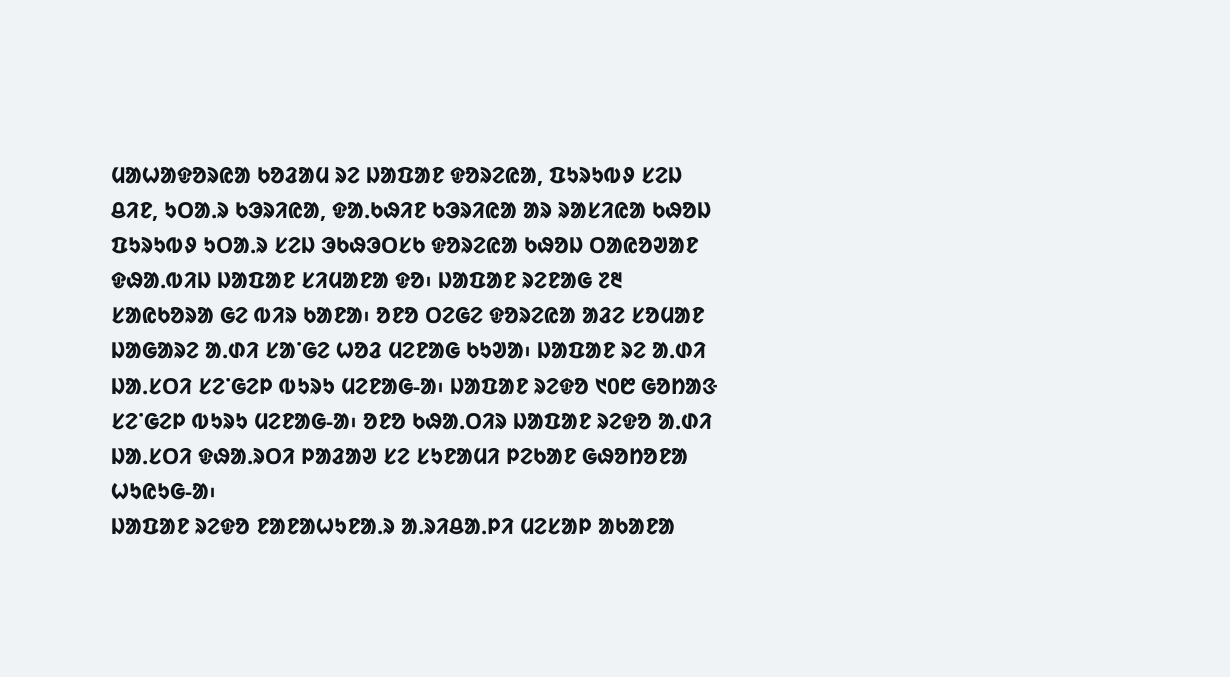ᱢᱟᱦᱟᱫᱚᱨᱭᱟ ᱠᱚᱲᱟᱢ ᱨᱮ ᱡᱟᱯᱟᱱ ᱫᱚᱨᱮᱭᱟ, ᱯᱩᱨᱩᱵᱽ ᱥᱮᱡ ᱪᱤᱱ, ᱩᱛᱟᱹᱨ ᱠᱳᱨᱤᱭᱟ, ᱫᱟᱹᱠᱷᱤᱱ ᱠᱳᱨᱤᱭᱟ ᱟᱨ ᱨᱟᱥᱤᱭᱟ ᱠᱷᱚᱡ ᱯᱩᱨᱩᱵᱽ ᱩᱛᱟᱹᱨ ᱥᱮᱡ ᱳᱠᱷᱳᱛᱥᱠ ᱫᱚᱨᱮᱭᱟ ᱠᱷᱚᱡ ᱛᱟᱭᱚᱣᱟᱱ ᱫᱷᱟᱹᱵᱤᱡ ᱡᱟᱯᱟᱱ ᱥᱤᱢᱟᱱᱟ ᱫᱚ᱾ ᱡᱟᱯᱟᱱ ᱨᱮᱱᱟᱜ ᱗᱓ ᱥᱟᱭᱠᱚᱨᱟ ᱜᱮ ᱵᱤᱨ ᱠᱟᱱᱟ᱾ ᱚᱱᱚ ᱛᱮᱜᱮ ᱫᱚᱨᱮᱭᱟ ᱟᱲᱮ ᱥᱚᱢᱟᱱ ᱡᱟᱜᱟᱨᱮ ᱟᱹᱰᱤ ᱥᱟᱸᱜᱮ ᱦᱚᱲ ᱢᱮᱱᱟᱜ ᱠᱩᱣᱟ᱾ ᱡᱟᱯᱟᱱ ᱨᱮ ᱟᱹᱰᱤ ᱡᱟᱹᱥᱛᱤ ᱥᱮᱸᱜᱮᱞ ᱵᱩᱨᱩ ᱢᱮᱱᱟᱜ-ᱟ᱾ ᱡᱟᱯᱟᱱ ᱨᱮᱫᱚ ᱑᱐᱘ ᱜᱚᱴᱟᱝ ᱥᱮᱸᱜᱮᱞ ᱵᱩᱨᱩ ᱢᱮᱱᱟᱜ-ᱟ᱾ ᱚᱱᱚ ᱠᱷᱟᱹᱛᱤᱨ ᱡᱟᱯᱟᱱ ᱨᱮᱫᱚ ᱟᱹᱰᱤ ᱡᱟᱹᱥᱛᱤ ᱫᱷᱟᱹᱨᱛᱤ ᱞᱟᱲᱟᱣ ᱥᱮ ᱥᱩᱱᱟᱢᱤ ᱞᱮᱠᱟᱱ ᱜᱷᱚᱴᱚᱱᱟ ᱦᱩᱭᱩᱜ-ᱟ᱾
ᱡᱟᱯᱟᱱ ᱨᱮᱫᱚ ᱱᱟᱱᱟᱦᱩᱱᱟᱹᱨ ᱟᱹᱨᱤᱪᱟᱹᱞᱤ ᱢᱮᱥᱟᱞ ᱟᱠᱟᱱᱟ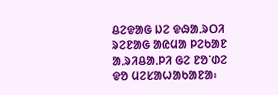ᱪᱮᱫᱟᱜ ᱡᱮ ᱫᱷᱟᱹᱨᱛᱤ ᱨᱮᱱᱟᱜ ᱟᱭᱢᱟ ᱞᱮᱠᱟᱱ ᱟᱹᱨᱤᱪᱟᱹᱞᱤ ᱜᱮ ᱱᱚᱸᱰᱮ ᱫᱚ ᱢᱮᱥᱟᱦᱟᱠᱟᱱᱟ᱾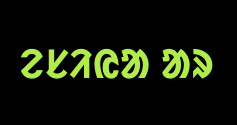ᱮᱥᱤᱭᱟ ᱟᱨ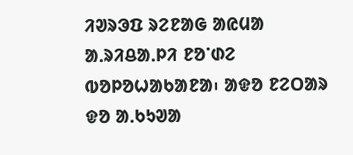ᱤᱣᱨᱳᱯ ᱨᱮᱱᱟᱜ ᱟᱭᱢᱟ ᱟᱹᱨᱤᱪᱟᱹᱞᱤ ᱱᱚᱸᱰᱮ ᱵᱚᱞᱚᱦᱟᱠᱟᱱᱟ᱾ ᱟᱫᱚ ᱱᱮᱛᱟᱨ ᱫᱚ ᱟᱹᱠᱩᱣᱟ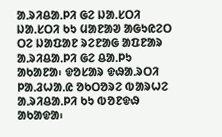ᱟᱹᱨᱤᱪᱟᱹᱞᱤ ᱜᱮ ᱡᱟᱹᱥᱛᱤ ᱡᱟᱹᱥᱛᱤ ᱠᱩ ᱢᱟᱱᱟᱣ ᱟᱜᱩᱭᱮᱛ ᱛᱮ ᱡᱟᱯᱟᱱ ᱨᱮᱱᱟᱜ ᱟᱯᱱᱟᱨ ᱟᱹᱨᱤᱪᱟᱹᱞᱤ ᱜᱮ ᱪᱟᱹᱞᱩ ᱟᱠᱟᱱᱟ᱾ ᱫᱚᱥᱟᱨ ᱫᱷᱟᱹᱨᱛᱤ ᱞᱟᱹᱲᱦᱟᱹᱭ ᱚᱠᱛᱚᱨᱮ ᱵᱟᱨᱦᱮ ᱟᱹᱨᱤᱪᱟᱹᱞᱤ ᱠᱩ ᱵᱚᱱᱫᱷ ᱟᱠᱟᱫᱟ᱾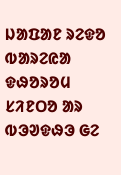ᱡᱟᱯᱟᱱ ᱨᱮᱫᱚ ᱵᱟᱨᱮᱭᱟ ᱫᱷᱚᱨᱚᱢ ᱥᱤᱱᱛᱚ ᱟᱨ ᱵᱳᱣᱫᱷᱳ ᱜᱮ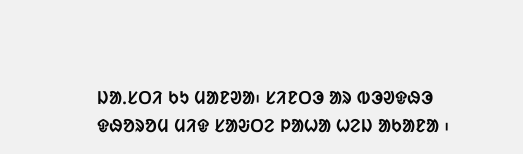ᱡᱟᱹᱥᱛᱤ ᱠᱩ ᱢᱟᱱᱣᱟ᱾ ᱥᱤᱱᱛᱳ ᱟᱨ ᱵᱳᱣᱫᱷᱳ ᱫᱷᱚᱨᱚᱢ ᱢᱤᱫ ᱥᱟᱶᱛᱮ ᱞᱟᱦᱟ ᱦᱮᱡ ᱟᱠᱟᱱᱟ ᱾